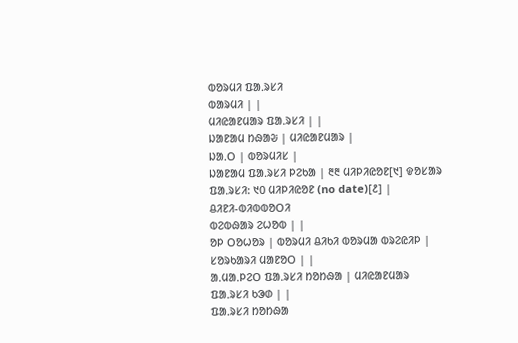ᱵᱚᱨᱢᱤ ᱯᱟᱹᱨᱥᱤ
ᱵᱟᱨᱢᱤ | |
ᱢᱤᱭᱟᱱᱢᱟᱨ ᱯᱟᱹᱨᱥᱤ | |
ᱡᱟᱱᱟᱢ ᱴᱷᱟᱶ | ᱢᱤᱭᱟᱱᱢᱟᱨ |
ᱡᱟᱹᱛ | ᱵᱚᱨᱢᱤᱥ |
ᱡᱟᱱᱟᱢ ᱯᱟᱹᱨᱥᱤ ᱞᱮᱠᱟ | ᱓᱓ ᱢᱤᱞᱤᱭᱚᱱ[᱑] ᱫᱚᱥᱟᱨ ᱯᱟᱹᱨᱥᱤ: ᱑᱐ ᱢᱤᱞᱤᱭᱚᱱ (no date)[᱒] |
ᱪᱤᱱᱤ-ᱵᱤᱵᱵᱚᱛᱤ
ᱵᱮᱵᱷᱟᱨ ᱮᱦᱚᱵ | |
ᱚᱞ ᱛᱚᱦᱚᱨ | ᱵᱚᱨᱢᱤ ᱪᱤᱠᱤ ᱵᱚᱨᱢᱟ ᱵᱨᱮᱭᱤᱞ |
ᱥᱚᱨᱠᱟᱨᱤ ᱢᱟᱱᱚᱛ | |
ᱟᱹᱢᱟᱹᱞᱮᱛ ᱯᱟᱹᱨᱥᱤ ᱴᱚᱴᱷᱟ | ᱢᱤᱭᱟᱱᱢᱟᱨ
ᱯᱟᱹᱨᱥᱤ ᱠᱳᱰ | |
ᱯᱟᱹᱨᱥᱤ ᱴᱚᱴᱷᱟ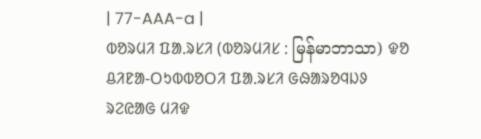| 77-AAA-a |
ᱵᱚᱨᱢᱤ ᱯᱟᱹᱨᱥᱤ (ᱵᱚᱨᱢᱤᱥ ᱺ မြန်မာဘာသာ) ᱫᱚ ᱪᱤᱱᱟ-ᱛᱩᱵᱵᱚᱛᱤ ᱯᱟᱹᱨᱥᱤ ᱜᱷᱟᱨᱚᱧᱡᱽ ᱨᱮᱭᱟᱜ ᱢᱤᱫ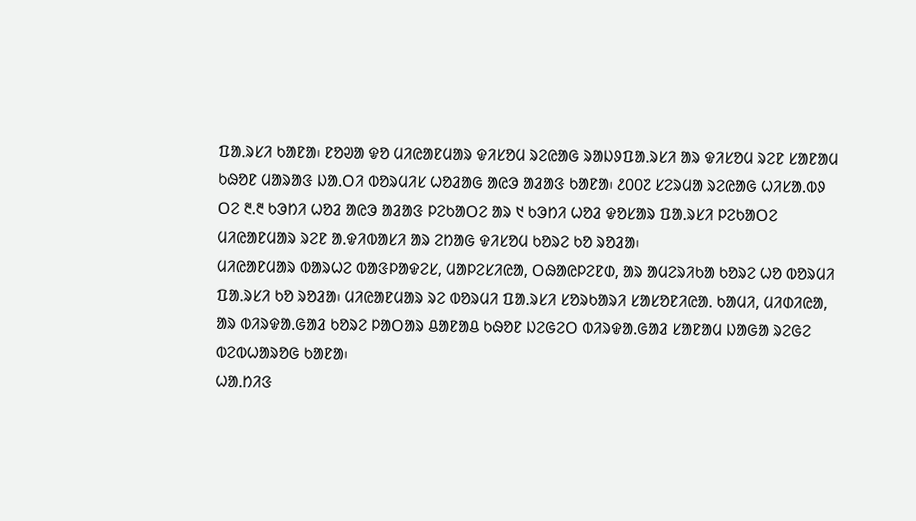ᱯᱟᱹᱨᱥᱤ ᱠᱟᱱᱟ᱾ ᱱᱚᱣᱟ ᱫᱚ ᱢᱤᱭᱟᱱᱢᱟᱨ ᱫᱤᱥᱚᱢ ᱨᱮᱭᱟᱜ ᱨᱟᱡᱽᱯᱟᱹᱨᱥᱤ ᱟᱨ ᱫᱤᱥᱚᱢ ᱨᱮᱱ ᱥᱟᱱᱟᱢ ᱠᱷᱚᱱ ᱢᱟᱨᱟᱝ ᱡᱟᱹᱛᱤ ᱵᱚᱨᱢᱤᱥ ᱦᱚᱲᱟᱜ ᱟᱭᱳ ᱟᱲᱟᱝ ᱠᱟᱱᱟ᱾ ᱒᱐᱐᱗ ᱥᱮᱨᱢᱟ ᱨᱮᱭᱟᱜ ᱦᱤᱥᱟᱹᱵᱽ ᱛᱮ ᱓.᱓ ᱠᱳᱴᱤ ᱦᱚᱲ ᱟᱭᱳ ᱟᱲᱟᱝ ᱞᱮᱠᱟᱛᱮ ᱟᱨ ᱑ ᱠᱳᱴᱤ ᱦᱚᱲ ᱫᱚᱥᱟᱨ ᱯᱟᱹᱨᱥᱤ ᱞᱮᱠᱟᱛᱮ ᱢᱤᱭᱟᱱᱢᱟᱨ ᱨᱮᱱ ᱟᱹᱫᱤᱵᱟᱥᱤ ᱟᱨ ᱮᱴᱟᱜ ᱫᱤᱥᱚᱢ ᱠᱚᱨᱮ ᱠᱚ ᱨᱚᱲᱟ᱾
ᱢᱤᱭᱟᱱᱢᱟᱨ ᱵᱟᱨᱦᱮ ᱵᱟᱝᱞᱟᱫᱮᱥ, ᱢᱟᱞᱮᱥᱤᱭᱟ, ᱛᱷᱟᱭᱞᱮᱱᱰ, ᱟᱨ ᱟᱢᱮᱨᱤᱠᱟ ᱠᱚᱨᱮ ᱦᱚ ᱵᱚᱨᱢᱤ ᱯᱟᱹᱨᱥᱤ ᱠᱚ ᱨᱚᱲᱟ᱾ ᱢᱤᱭᱟᱱᱢᱟᱨ ᱨᱮ ᱵᱚᱨᱢᱤ ᱯᱟᱹᱨᱥᱤ ᱥᱚᱨᱠᱟᱨᱤ ᱥᱟᱥᱚᱱᱤᱭᱟᱹ ᱠᱟᱢᱤ, ᱢᱤᱰᱤᱭᱟ, ᱟᱨ ᱵᱤᱨᱫᱟᱹᱜᱟᱲ ᱠᱚᱨᱮ ᱞᱟᱛᱟᱨ ᱪᱟᱱᱟᱪ ᱠᱷᱚᱱ ᱡᱮᱜᱮᱛ ᱵᱤᱨᱫᱟᱹᱜᱟᱲ ᱥᱟᱱᱟᱢ ᱡᱟᱜᱟ ᱨᱮᱜᱮ ᱵᱮᱵᱦᱟᱨᱚᱜ ᱠᱟᱱᱟ᱾
ᱦᱟᱹᱴᱤᱝ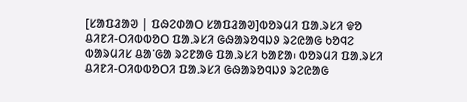[ᱥᱟᱯᱲᱟᱣ | ᱯᱷᱮᱰᱟᱛ ᱥᱟᱯᱲᱟᱣ]ᱵᱚᱨᱢᱤ ᱯᱟᱹᱨᱥᱤ ᱫᱚ ᱪᱤᱱᱤ-ᱛᱤᱵᱵᱚᱛ ᱯᱟᱹᱨᱥᱤ ᱜᱷᱟᱨᱚᱧᱡᱽ ᱨᱮᱭᱟᱜ ᱠᱚᱧᱮ ᱵᱟᱨᱢᱤᱥ ᱪᱟᱸᱜᱟ ᱨᱮᱱᱟᱜ ᱯᱟᱹᱨᱥᱤ ᱠᱟᱱᱟ᱾ ᱵᱚᱨᱢᱤ ᱯᱟᱹᱨᱥᱤ ᱪᱤᱱᱤ-ᱛᱤᱵᱵᱚᱛᱤ ᱯᱟᱹᱨᱥᱤ ᱜᱷᱟᱨᱚᱧᱡᱽ ᱨᱮᱭᱟᱜ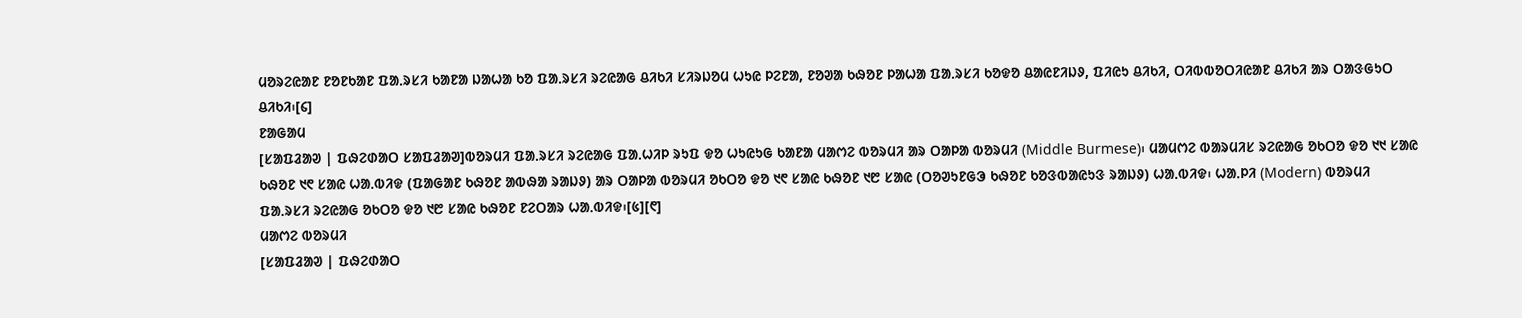ᱢᱚᱨᱮᱭᱟᱱ ᱱᱚᱱᱠᱟᱱ ᱯᱟᱹᱨᱥᱤ ᱠᱟᱱᱟ ᱡᱟᱦᱟ ᱠᱚ ᱯᱟᱹᱨᱥᱤ ᱨᱮᱭᱟᱜ ᱪᱤᱠᱤ ᱥᱤᱨᱡᱚᱢ ᱦᱩᱭ ᱞᱮᱱᱟ, ᱱᱚᱣᱟ ᱠᱷᱚᱱ ᱞᱟᱦᱟ ᱯᱟᱹᱨᱥᱤ ᱠᱚᱫᱚ ᱪᱟᱭᱱᱤᱡᱽ, ᱯᱤᱭᱩ ᱪᱤᱠᱤ, ᱛᱤᱵᱵᱚᱛᱤᱭᱟᱱ ᱪᱤᱠᱤ ᱟᱨ ᱛᱟᱝᱜᱩᱛ ᱪᱤᱠᱤ᱾[᱔]
ᱱᱟᱜᱟᱢ
[ᱥᱟᱯᱲᱟᱣ | ᱯᱷᱮᱰᱟᱛ ᱥᱟᱯᱲᱟᱣ]ᱵᱚᱨᱢᱤ ᱯᱟᱹᱨᱥᱤ ᱨᱮᱭᱟᱜ ᱯᱟᱹᱦᱤᱞ ᱨᱩᱯ ᱫᱚ ᱦᱩᱭᱩᱜ ᱠᱟᱱᱟ ᱢᱟᱬᱮ ᱵᱚᱨᱢᱤ ᱟᱨ ᱛᱟᱞᱟ ᱵᱚᱨᱢᱤ (Middle Burmese)᱾ ᱢᱟᱢᱬᱮ ᱵᱟᱨᱢᱤᱥ ᱨᱮᱭᱟᱜ ᱚᱠᱛᱚ ᱫᱚ ᱑᱑ ᱥᱟᱭ ᱠᱷᱚᱱ ᱑᱖ ᱥᱟᱭ ᱦᱟᱹᱵᱤᱫ (ᱯᱟᱜᱟᱱ ᱠᱷᱚᱱ ᱟᱵᱷᱟ ᱨᱟᱡᱽ) ᱟᱨ ᱛᱟᱞᱟ ᱵᱚᱨᱢᱤ ᱚᱠᱛᱚ ᱫᱚ ᱑᱖ ᱥᱟᱭ ᱠᱷᱚᱱ ᱑᱘ ᱥᱟᱭ (ᱛᱚᱣᱩᱱᱜᱳ ᱠᱷᱚᱱ ᱠᱚᱝᱵᱟᱭᱩᱝ ᱨᱟᱡᱽ) ᱦᱟᱹᱵᱤᱫ᱾ ᱦᱟᱹᱞᱤ (Modern) ᱵᱚᱨᱢᱤ ᱯᱟᱹᱨᱥᱤ ᱨᱮᱭᱟᱜ ᱚᱠᱛᱚ ᱫᱚ ᱑᱘ ᱥᱟᱭ ᱠᱷᱚᱱ ᱱᱮᱛᱟᱨ ᱦᱟᱹᱵᱤᱫ᱾[᱕][᱖]
ᱢᱟᱬᱮ ᱵᱚᱨᱢᱤ
[ᱥᱟᱯᱲᱟᱣ | ᱯᱷᱮᱰᱟᱛ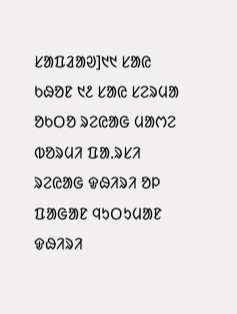ᱥᱟᱯᱲᱟᱣ]᱑᱑ ᱥᱟᱭ ᱠᱷᱚᱱ ᱑᱒ ᱥᱟᱭ ᱥᱮᱨᱢᱟ ᱚᱠᱛᱚ ᱨᱮᱭᱟᱜ ᱢᱟᱬᱮ ᱵᱚᱨᱢᱤ ᱯᱟᱹᱨᱥᱤ ᱨᱮᱭᱟᱜ ᱫᱷᱤᱨᱤ ᱚᱞ ᱯᱟᱜᱟᱱ ᱧᱩᱛᱩᱢᱟᱱ ᱫᱷᱤᱨᱤ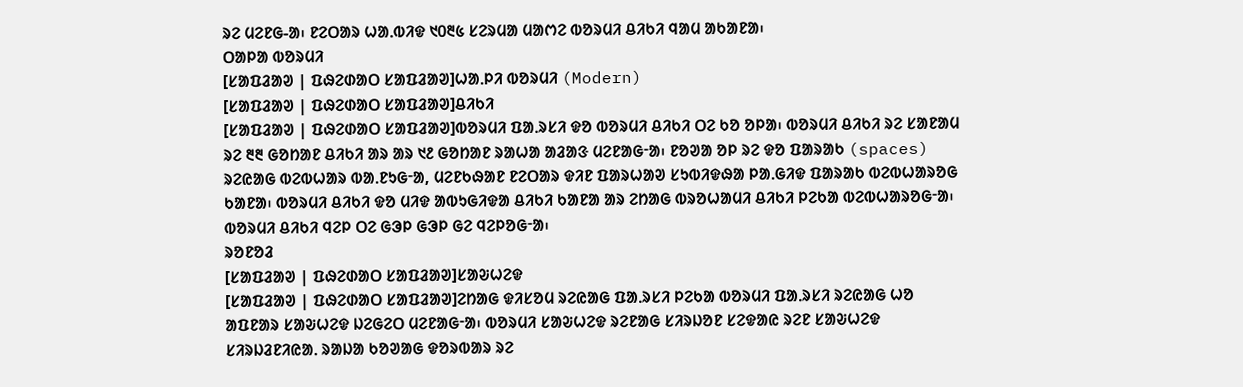ᱨᱮ ᱢᱮᱱᱜ-ᱟ᱾ ᱱᱮᱛᱟᱨ ᱦᱟᱹᱵᱤᱫ ᱑᱐᱓᱕ ᱥᱮᱨᱢᱟ ᱢᱟᱬᱮ ᱵᱚᱨᱢᱤ ᱪᱤᱠᱤ ᱧᱟᱢ ᱟᱠᱟᱱᱟ᱾
ᱛᱟᱞᱟ ᱵᱚᱨᱢᱤ
[ᱥᱟᱯᱲᱟᱣ | ᱯᱷᱮᱰᱟᱛ ᱥᱟᱯᱲᱟᱣ]ᱦᱟᱹᱞᱤ ᱵᱚᱨᱢᱤ (Modern)
[ᱥᱟᱯᱲᱟᱣ | ᱯᱷᱮᱰᱟᱛ ᱥᱟᱯᱲᱟᱣ]ᱪᱤᱠᱤ
[ᱥᱟᱯᱲᱟᱣ | ᱯᱷᱮᱰᱟᱛ ᱥᱟᱯᱲᱟᱣ]ᱵᱚᱨᱢᱤ ᱯᱟᱹᱨᱥᱤ ᱫᱚ ᱵᱚᱨᱢᱤ ᱪᱤᱠᱤ ᱛᱮ ᱠᱚ ᱚᱞᱟ᱾ ᱵᱚᱨᱢᱤ ᱪᱤᱠᱤ ᱨᱮ ᱥᱟᱱᱟᱢ ᱨᱮ ᱓᱓ ᱜᱚᱴᱟᱱ ᱪᱤᱠᱤ ᱟᱨ ᱟᱨ ᱑᱒ ᱜᱚᱴᱟᱱ ᱨᱟᱦᱟ ᱟᱲᱟᱝ ᱢᱮᱱᱟᱜᱼᱟ᱾ ᱱᱚᱣᱟ ᱚᱞ ᱨᱮ ᱫᱚ ᱯᱟᱨᱟᱠ (spaces) ᱨᱮᱭᱟᱜ ᱵᱮᱵᱦᱟᱨ ᱵᱟᱹᱱᱩᱜᱼᱟ, ᱢᱮᱱᱠᱷᱟᱱ ᱱᱮᱛᱟᱨ ᱫᱤᱱ ᱯᱟᱨᱦᱟᱣ ᱥᱩᱵᱤᱫᱷᱟ ᱞᱟᱹᱜᱤᱫ ᱯᱟᱨᱟᱠ ᱵᱮᱵᱦᱟᱨᱚᱜ ᱠᱟᱱᱟ᱾ ᱵᱚᱨᱢᱤ ᱪᱤᱠᱤ ᱫᱚ ᱢᱤᱫ ᱟᱵᱩᱜᱤᱫᱟ ᱪᱤᱠᱤ ᱠᱟᱱᱟ ᱟᱨ ᱮᱴᱟᱜ ᱵᱨᱚᱦᱟᱢᱤ ᱪᱤᱠᱤ ᱞᱮᱠᱟ ᱵᱮᱵᱦᱟᱨᱚᱜᱼᱟ᱾ ᱵᱚᱨᱢᱤ ᱪᱤᱠᱤ ᱧᱮᱞ ᱛᱮ ᱜᱳᱞ ᱜᱳᱞ ᱜᱮ ᱧᱮᱞᱚᱜᱼᱟ᱾
ᱨᱚᱱᱚᱲ
[ᱥᱟᱯᱲᱟᱣ | ᱯᱷᱮᱰᱟᱛ ᱥᱟᱯᱲᱟᱣ]ᱥᱟᱶᱦᱮᱫ
[ᱥᱟᱯᱲᱟᱣ | ᱯᱷᱮᱰᱟᱛ ᱥᱟᱯᱲᱟᱣ]ᱮᱴᱟᱜ ᱫᱤᱥᱚᱢ ᱨᱮᱭᱟᱜ ᱯᱟᱹᱨᱥᱤ ᱞᱮᱠᱟ ᱵᱚᱨᱢᱤ ᱯᱟᱹᱨᱥᱤ ᱨᱮᱭᱟᱜ ᱦᱚ ᱟᱯᱱᱟᱨ ᱥᱟᱶᱦᱮᱫ ᱡᱮᱜᱮᱛ ᱢᱮᱱᱟᱜᱼᱟ᱾ ᱵᱚᱨᱢᱤ ᱥᱟᱶᱦᱮᱫ ᱨᱮᱱᱟᱜ ᱥᱤᱨᱡᱚᱱ ᱥᱮᱫᱟᱭ ᱨᱮᱱ ᱥᱟᱶᱦᱮᱫ ᱥᱤᱨᱡᱲᱱᱤᱭᱟᱹ ᱨᱟᱡᱟ ᱠᱚᱣᱟᱜ ᱫᱚᱨᱵᱟᱨ ᱨᱮ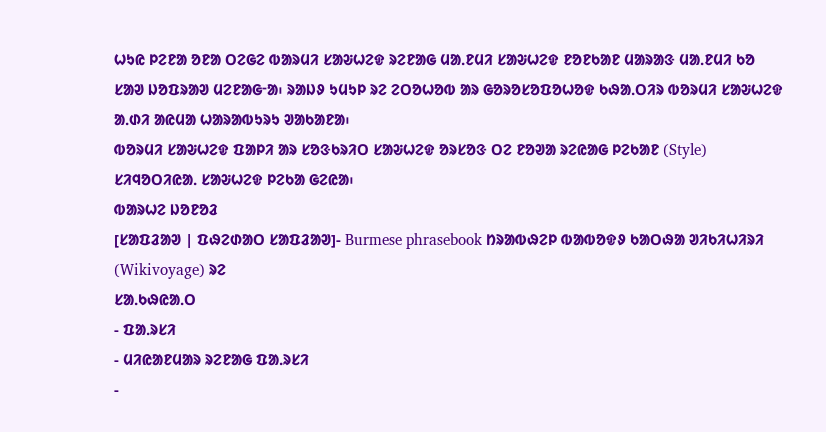ᱦᱩᱭ ᱞᱮᱱᱟ ᱚᱱᱟ ᱛᱮᱜᱮ ᱵᱟᱨᱢᱤ ᱥᱟᱶᱦᱮᱫ ᱨᱮᱱᱟᱜ ᱢᱟᱹᱱᱢᱤ ᱥᱟᱶᱦᱮᱫ ᱱᱚᱱᱠᱟᱱ ᱢᱟᱨᱟᱝ ᱢᱟᱹᱱᱢᱤ ᱠᱚ ᱥᱟᱣ ᱡᱚᱯᱨᱟᱣ ᱢᱮᱱᱟᱜᱼᱟ᱾ ᱨᱟᱡᱽ ᱩᱢᱩᱞ ᱨᱮ ᱮᱛᱚᱦᱚᱵ ᱟᱨ ᱜᱚᱨᱚᱥᱚᱯᱚᱦᱚᱫ ᱠᱷᱟᱹᱛᱤᱨ ᱵᱚᱨᱢᱤ ᱥᱟᱶᱦᱮᱫ ᱟᱹᱰᱤ ᱟᱭᱢᱟ ᱦᱟᱨᱟᱵᱩᱨᱩ ᱣᱟᱠᱟᱱᱟ᱾
ᱵᱚᱨᱢᱤ ᱥᱟᱶᱦᱮᱫ ᱯᱟᱞᱤ ᱟᱨ ᱥᱚᱝᱠᱨᱤᱛ ᱥᱟᱶᱦᱮᱫ ᱚᱨᱥᱚᱝ ᱛᱮ ᱱᱚᱣᱟ ᱨᱮᱭᱟᱜ ᱞᱮᱠᱟᱱ (Style) ᱥᱤᱧᱚᱛᱤᱭᱟᱹ ᱥᱟᱶᱦᱮᱫ ᱞᱮᱠᱟ ᱜᱮᱭᱟ᱾
ᱵᱟᱨᱦᱮ ᱡᱚᱱᱚᱲ
[ᱥᱟᱯᱲᱟᱣ | ᱯᱷᱮᱰᱟᱛ ᱥᱟᱯᱲᱟᱣ]- Burmese phrasebook ᱴᱨᱟᱵᱷᱮᱞ ᱵᱟᱵᱚᱫᱽ ᱠᱟᱛᱷᱟ ᱣᱤᱠᱤᱦᱤᱨᱤ (Wikivoyage) ᱨᱮ
ᱥᱟᱹᱠᱷᱭᱟᱹᱛ
- ᱯᱟᱹᱨᱥᱤ
- ᱢᱤᱭᱟᱱᱢᱟᱨ ᱨᱮᱱᱟᱜ ᱯᱟᱹᱨᱥᱤ
-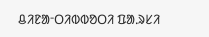ᱪᱤᱱᱟᱼᱛᱤᱵᱵᱚᱛᱤ ᱯᱟᱹᱨᱥᱤ